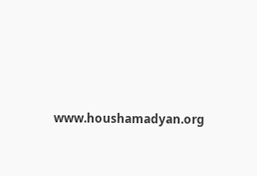www.houshamadyan.org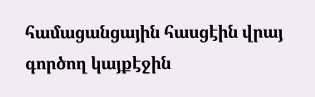համացանցային հասցէին վրայ գործող կայքէջին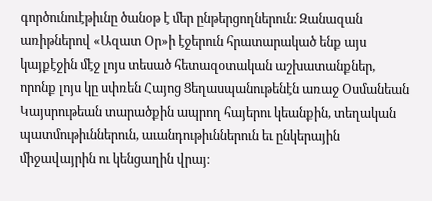գործունուէթիւնը ծանօթ է մեր ընթերցողներուն։ Զանազան առիթներով «Ազատ Օր»ի էջերուն հրատարակած ենք այս կայքէջին մէջ լոյս տեսած հետազօտական աշխատանքներ, որոնք լոյս կը սփռեն Հայոց Ցեղասպանութենէն առաջ Օսմանեան Կայսրութեան տարածքին ապրող հայերու կեանքին, տեղական պատմութիւններուն, աւանդութիւններուն եւ ընկերային միջավայրին ու կենցաղին վրայ։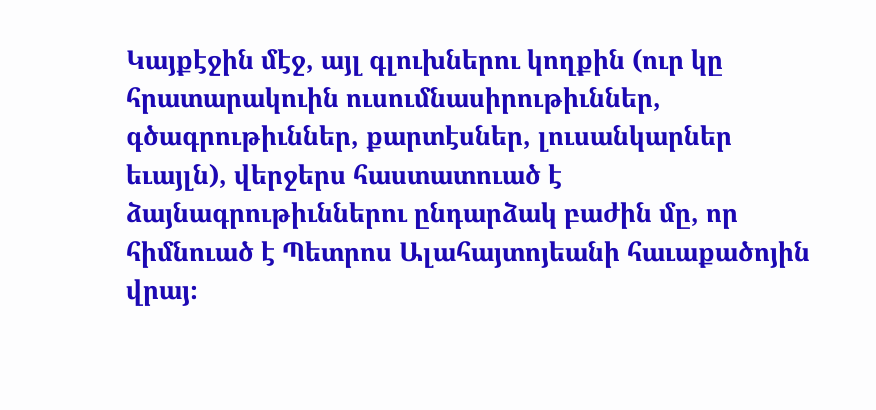Կայքէջին մէջ, այլ գլուխներու կողքին (ուր կը հրատարակուին ուսումնասիրութիւններ, գծագրութիւններ, քարտէսներ, լուսանկարներ եւայլն), վերջերս հաստատուած է ձայնագրութիւններու ընդարձակ բաժին մը, որ հիմնուած է Պետրոս Ալահայտոյեանի հաւաքածոյին վրայ։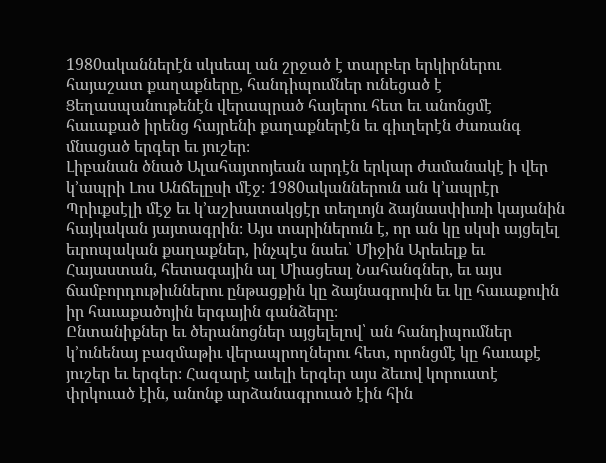1980ականներէն սկսեալ ան շրջած է տարբեր երկիրներու հայաշատ քաղաքները, հանդիպումներ ունեցած է Ցեղասպանութենէն վերապրած հայերու հետ եւ անոնցմէ հաւաքած իրենց հայրենի քաղաքներէն եւ գիւղերէն ժառանգ մնացած երգեր եւ յուշեր։
Լիբանան ծնած Ալահայտոյեան արդէն երկար ժամանակէ ի վեր կ՚ապրի Լոս Անճելըսի մէջ։ 1980ականներուն ան կ՚ապրէր Պրիւքսէլի մէջ եւ կ՚աշխատակցէր տեղւոյն ձայնասփիւռի կայանին հայկական յայտագրին։ Այս տարիներուն է, որ ան կը սկսի այցելել եւրոպական քաղաքներ, ինչպէս նաեւ՝ Միջին Արեւելք եւ Հայաստան, հետագային ալ Միացեալ Նահանգներ, եւ այս ճամբորդութիւններու ընթացքին կը ձայնագրուին եւ կը հաւաքուին իր հաւաքածոյին երգային գանձերը։
Ընտանիքներ եւ ծերանոցներ այցելելով՝ ան հանդիպումներ կ՚ունենայ բազմաթիւ վերապրողներու հետ, որոնցմէ կը հաւաքէ յուշեր եւ երգեր։ Հազարէ աւելի երգեր այս ձեւով կորուստէ փրկուած էին, անոնք արձանագրուած էին հին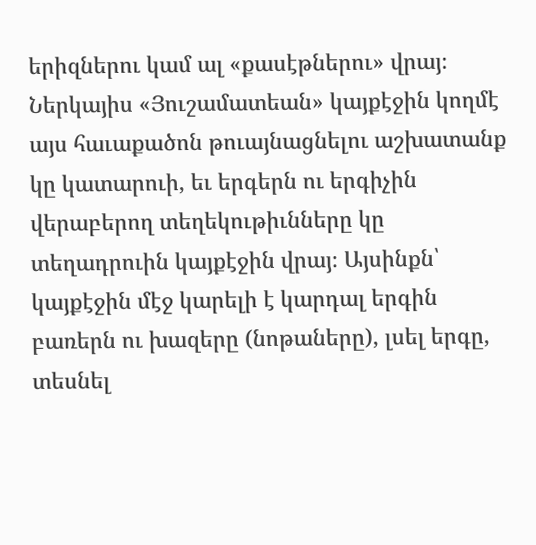երիզներու կամ ալ «քասէթներու» վրայ։
Ներկայիս «Յուշամատեան» կայքէջին կողմէ այս հաւաքածոն թուայնացնելու աշխատանք կը կատարուի, եւ երգերն ու երգիչին վերաբերող տեղեկութիւնները կը տեղադրուին կայքէջին վրայ։ Այսինքն՝ կայքէջին մէջ կարելի է կարդալ երգին բառերն ու խազերը (նոթաները), լսել երգը, տեսնել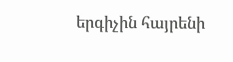երգիչին հայրենի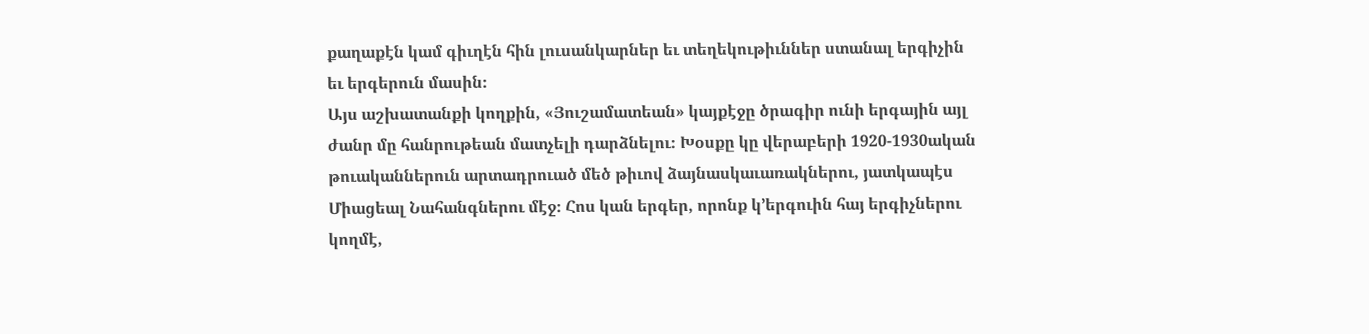քաղաքէն կամ գիւղէն հին լուսանկարներ եւ տեղեկութիւններ ստանալ երգիչին եւ երգերուն մասին։
Այս աշխատանքի կողքին, «Յուշամատեան» կայքէջը ծրագիր ունի երգային այլ ժանր մը հանրութեան մատչելի դարձնելու։ Խօսքը կը վերաբերի 1920-1930ական թուականներուն արտադրուած մեծ թիւով ձայնասկաւառակներու, յատկապէս Միացեալ Նահանգներու մէջ։ Հոս կան երգեր, որոնք կ՚երգուին հայ երգիչներու կողմէ,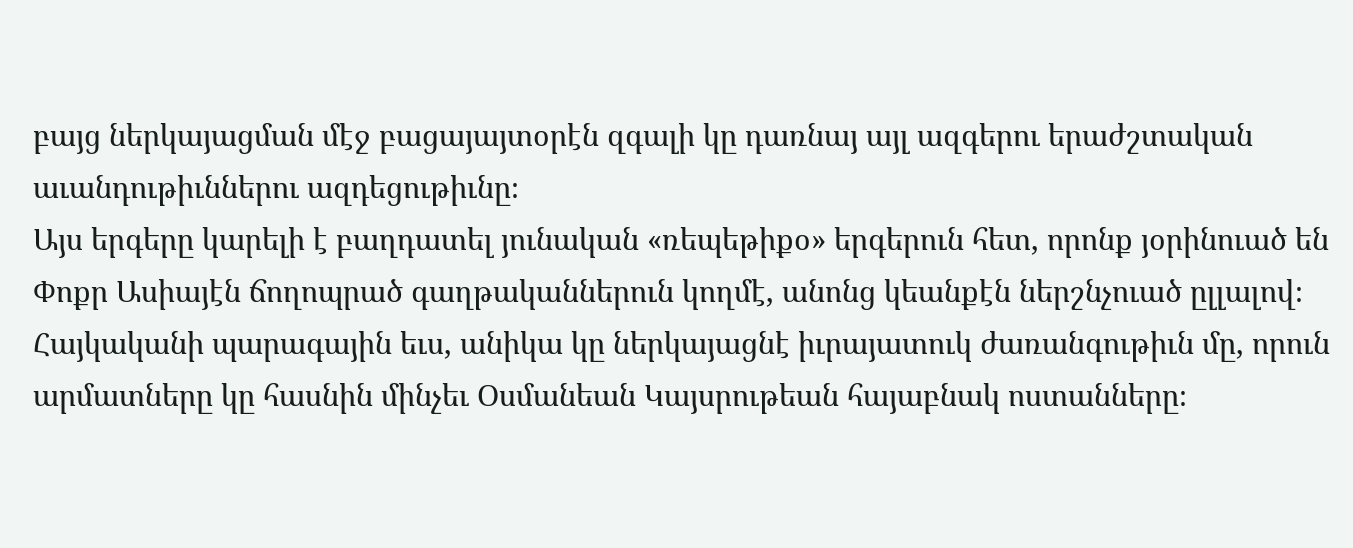բայց ներկայացման մէջ բացայայտօրէն զգալի կը դառնայ այլ ազգերու երաժշտական աւանդութիւններու ազդեցութիւնը։
Այս երգերը կարելի է բաղդատել յունական «ռեպեթիքօ» երգերուն հետ, որոնք յօրինուած են Փոքր Ասիայէն ճողոպրած գաղթականներուն կողմէ, անոնց կեանքէն ներշնչուած ըլլալով։ Հայկականի պարագային եւս, անիկա կը ներկայացնէ իւրայատուկ ժառանգութիւն մը, որուն արմատները կը հասնին մինչեւ Օսմանեան Կայսրութեան հայաբնակ ոստանները։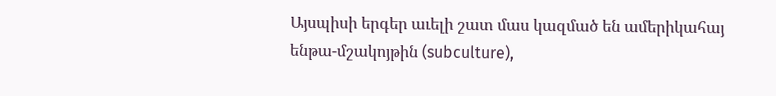Այսպիսի երգեր աւելի շատ մաս կազմած են ամերիկահայ ենթա-մշակոյթին (subculture),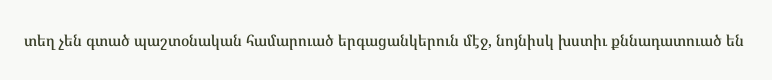տեղ չեն գտած պաշտօնական համարուած երգացանկերուն մէջ, նոյնիսկ խստիւ քննադատուած են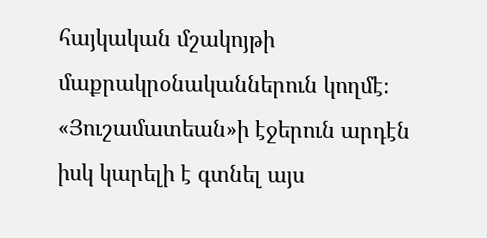հայկական մշակոյթի մաքրակրօնականներուն կողմէ։
«Յուշամատեան»ի էջերուն արդէն իսկ կարելի է գտնել այս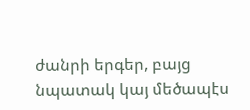ժանրի երգեր, բայց նպատակ կայ մեծապէս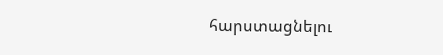հարստացնելու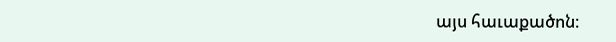այս հաւաքածոն։